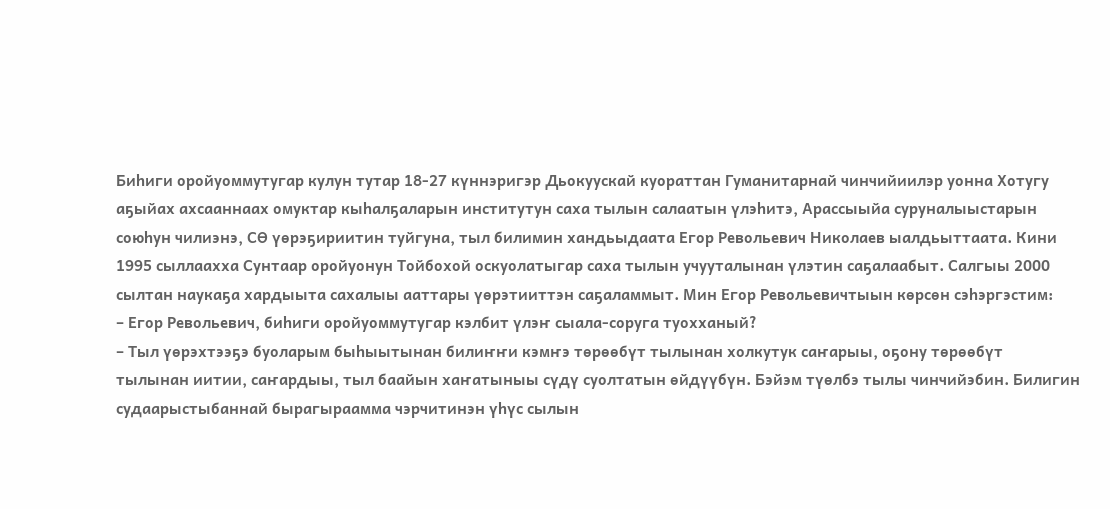Биһиги оройуоммутугар кулун тутар 18-27 күннэригэр Дьокуускай куораттан Гуманитарнай чинчийиилэр уонна Хотугу
аҕыйах ахсааннаах омуктар кыһалҕаларын институтун саха тылын салаатын үлэһитэ, Арассыыйа суруналыыстарын
союһун чилиэнэ, СӨ үөрэҕириитин туйгуна, тыл билимин хандьыдаата Егор Револьевич Николаев ыалдьыттаата. Кини
1995 сыллаахха Сунтаар оройуонун Тойбохой оскуолатыгар саха тылын учууталынан үлэтин саҕалаабыт. Салгыы 2000
сылтан наукаҕа хардыыта сахалыы ааттары үөрэтииттэн саҕаламмыт. Мин Егор Револьевичтыын көрсөн сэһэргэстим:
– Егор Револьевич, биһиги оройуоммутугар кэлбит үлэҥ сыала-соруга туохханый?
– Тыл үөрэхтээҕэ буоларым быһыытынан билиҥҥи кэмҥэ төрөөбүт тылынан холкутук саҥарыы, оҕону төрөөбүт
тылынан иитии, саҥардыы, тыл баайын хаҥатыныы сүдү суолтатын өйдүүбүн. Бэйэм түөлбэ тылы чинчийэбин. Билигин
судаарыстыбаннай бырагыраамма чэрчитинэн үһүс сылын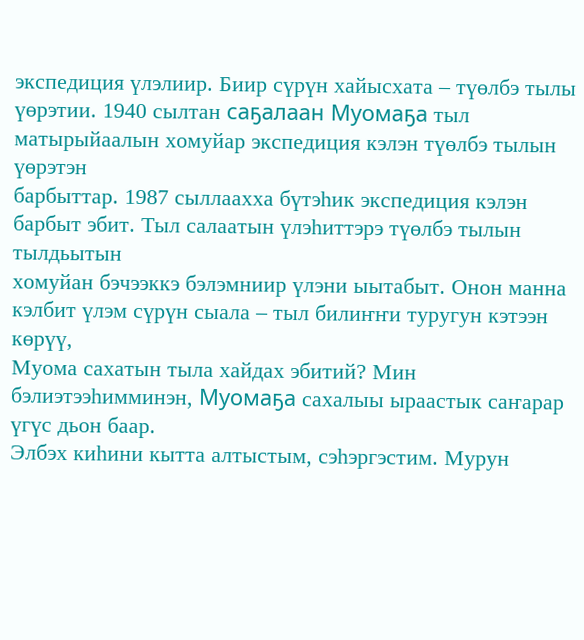экспедиция үлэлиир. Биир сүрүн хайысхата – түөлбэ тылы
үөрэтии. 1940 сылтан саҕалаан Муомаҕа тыл матырыйаалын хомуйар экспедиция кэлэн түөлбэ тылын үөрэтэн
барбыттар. 1987 сыллаахха бүтэһик экспедиция кэлэн барбыт эбит. Тыл салаатын үлэһиттэрэ түөлбэ тылын тылдьытын
хомуйан бэчээккэ бэлэмниир үлэни ыытабыт. Онон манна кэлбит үлэм сүрүн сыала – тыл билиҥҥи туругун кэтээн көрүү,
Муома сахатын тыла хайдах эбитий? Мин бэлиэтээһимминэн, Муомаҕа сахалыы ыраастык саҥарар үгүс дьон баар.
Элбэх киһини кытта алтыстым, сэһэргэстим. Мурун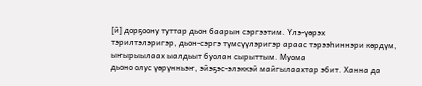[й] дорҕоону туттар дьон баарын сэргээтим. Үлэ-үөрэх
тэрилтэлэригэр, дьон-сэргэ түмсүүлэригэр араас тэрээһиннэри көрдүм, ыҥырыылаах ыалдьыт буолан сырыттым. Муома
дьоно олус үөрүнньэҥ, эйэҕэс-элэккэй майгылаахтар эбит. Ханна да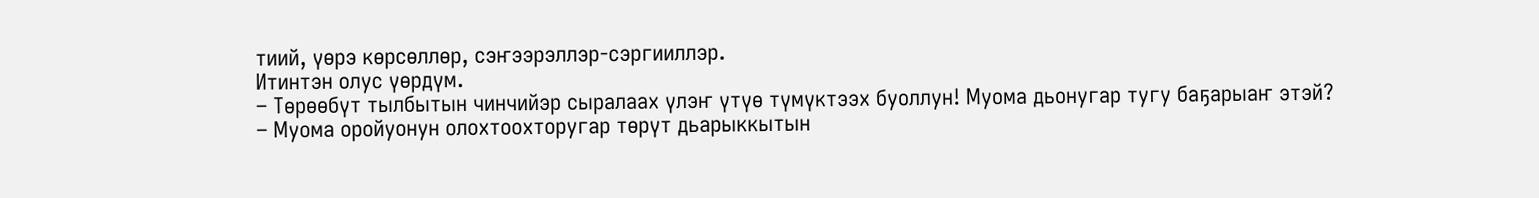тиий, үөрэ көрсөллөр, сэҥээрэллэр-сэргииллэр.
Итинтэн олус үөрдүм.
– Төрөөбүт тылбытын чинчийэр сыралаах үлэҥ үтүө түмүктээх буоллун! Муома дьонугар тугу баҕарыаҥ этэй?
– Муома оройуонун олохтоохторугар төрүт дьарыккытын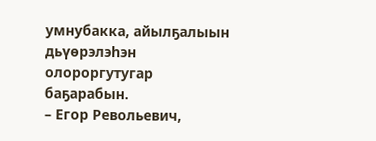умнубакка, айылҕалыын дьүөрэлэһэн олороргутугар
баҕарабын.
– Егор Револьевич,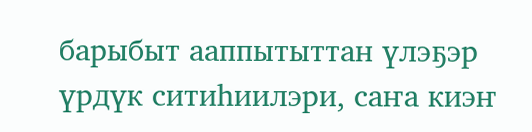барыбыт ааппытыттан үлэҕэр үрдүк ситиһиилэри, саҥа киэҥ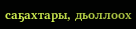саҕахтары, дьоллоох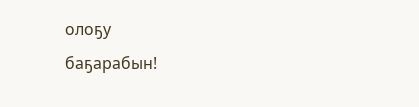олоҕу
баҕарабын!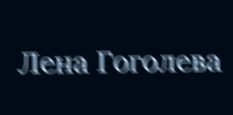Лена Гоголева